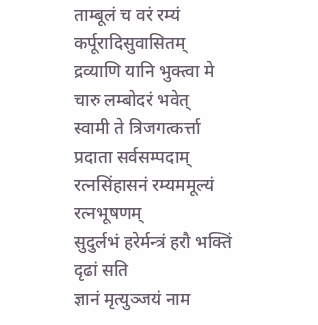ताम्बूलं च वरं रम्यं कर्पूरादिसुवासितम्
द्रव्याणि यानि भुक्त्वा मे चारु लम्बोदरं भवेत्
स्वामी ते त्रिजगत्कर्त्ता प्रदाता सर्वसम्पदाम्
रत्नसिंहासनं रम्यममूल्यं रत्नभूषणम्
सुदुर्लभं हरेर्मन्त्रं हरौ भक्तिं दृढां सति
ज्ञानं मृत्युञ्जयं नाम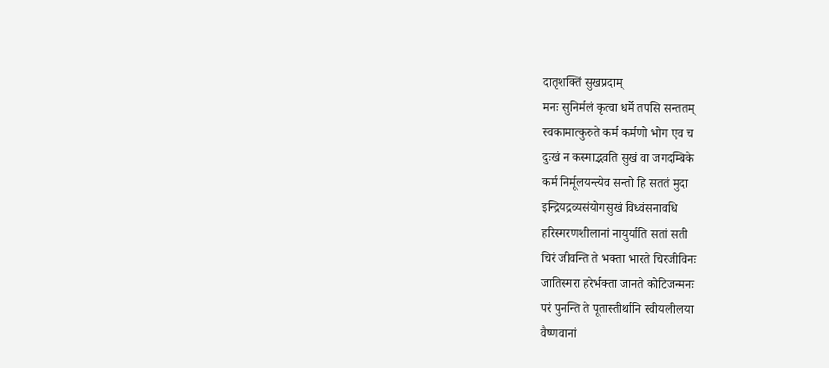दातृशक्तिं सुखप्रदाम्
मनः सुनिर्मलं कृत्वा धर्मे तपसि सन्ततम्
स्वकामात्कुरुते कर्म कर्मणो भोग एव च
दुःखं न कस्माद्भवति सुखं वा जगदम्बिके
कर्म निर्मूलयन्त्येव सन्तो हि सततं मुदा
इन्द्रियद्रव्यसंयोगसुखं विध्वंसनावधि
हरिस्मरणशीलानां नायुर्याति सतां सती
चिरं जीवन्ति ते भक्ता भारते चिरजीविनः
जातिस्मरा हरेर्भक्ता जानते कोटिजन्मनः
परं पुनन्ति ते पूतास्तीर्थानि स्वीयलीलया
वैष्णवानां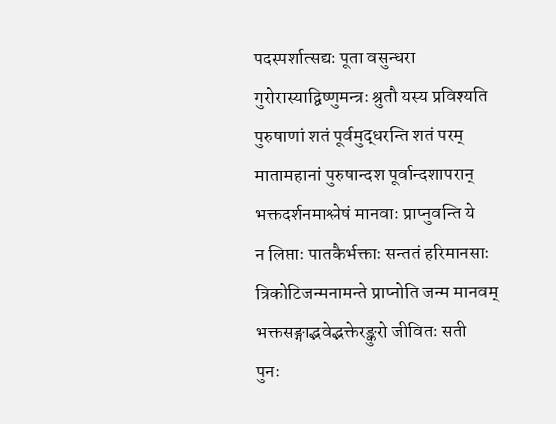पदस्पर्शात्सद्यः पूता वसुन्धरा
गुरोरास्याद्विष्णुमन्त्रः श्रुतौ यस्य प्रविश्यति
पुरुषाणां शतं पूर्वमुद्धरन्ति शतं परम्
मातामहानां पुरुषान्दश पूर्वान्दशापरान्
भक्तदर्शनमाश्लेषं मानवाः प्राप्नुवन्ति ये
न लिप्ताः पातकैर्भक्ताः सन्ततं हरिमानसाः
त्रिकोटिजन्मनामन्ते प्राप्नोति जन्म मानवम्
भक्तसङ्गाद्भवेद्भक्तेरङ्कुरो जीवितः सती
पुनः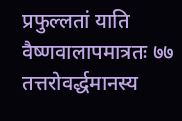प्रफुल्लतां याति वैष्णवालापमात्रतः ७७ तत्तरोवर्द्धमानस्य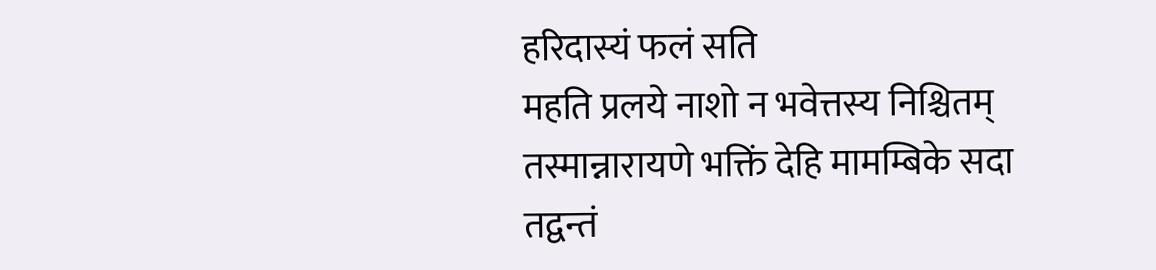हरिदास्यं फलं सति
महति प्रलये नाशो न भवेत्तस्य निश्चितम्
तस्मान्नारायणे भक्तिं देहि मामम्बिके सदा
तद्वन्तं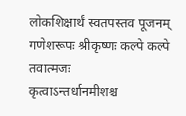लोकशिक्षार्थं स्वतपस्तव पूजनम्
गणेशरूपः श्रीकृष्णः कल्पे कल्पे तवात्मजः
कृत्वाऽन्तर्धानमीशश्च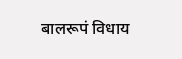बालरूपं विधाय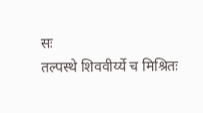सः
तल्पस्थे शिववीर्य्ये च मिश्रितः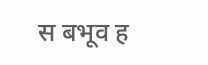स बभूव ह